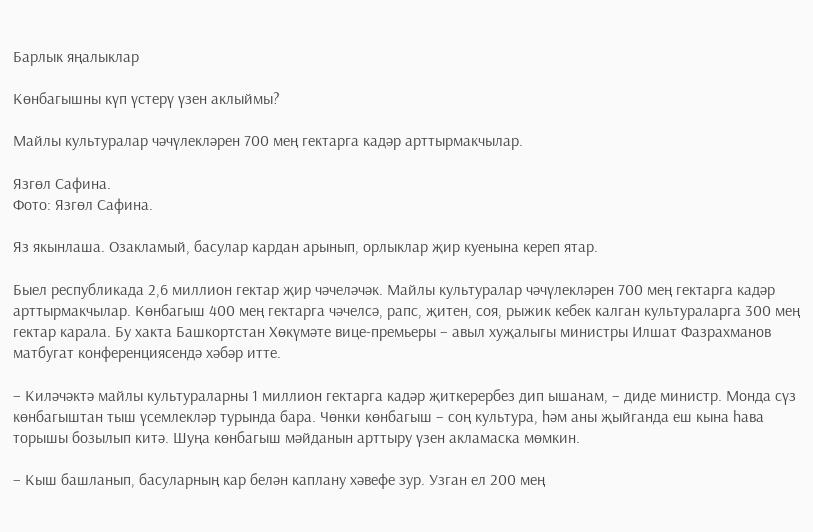Барлык яңалыклар

Көнбагышны күп үстерү үзен аклыймы?

Майлы культуралар чәчүлекләрен 700 мең гектарга кадәр арттырмакчылар.

Язгөл Сафина.
Фото: Язгөл Сафина.

Яз якынлаша. Озакламый, басулар кардан арынып, орлыклар җир куенына кереп ятар.

Быел республикада 2,6 миллион гектар җир чәчеләчәк. Майлы культуралар чәчүлекләрен 700 мең гектарга кадәр арттырмакчылар. Көнбагыш 400 мең гектарга чәчелсә, рапс, җитен, соя, рыжик кебек калган культураларга 300 мең гектар карала. Бу хакта Башкортстан Хөкүмәте вице-премьеры – авыл хуҗалыгы министры Илшат Фазрахманов матбугат конференциясендә хәбәр итте.

– Киләчәктә майлы культураларны 1 миллион гектарга кадәр җиткерербез дип ышанам, – диде министр. Монда сүз көнбагыштан тыш үсемлекләр турында бара. Чөнки көнбагыш – соң культура, һәм аны җыйганда еш кына һава торышы бозылып китә. Шуңа көнбагыш мәйданын арттыру үзен акламаска мөмкин.

– Кыш башланып, басуларның кар белән каплану хәвефе зур. Узган ел 200 мең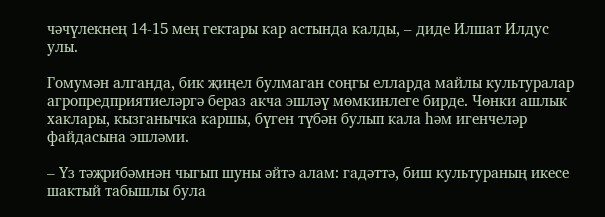чәчүлекнең 14-15 мең гектары кар астында калды, – диде Илшат Илдус улы.

Гомумән алганда, бик җиңел булмаган соңгы елларда майлы культуралар агропредприятиеләргә бераз акча эшләү мөмкинлеге бирде. Чөнки ашлык хаклары, кызганычка каршы, бүген түбән булып кала һәм игенчеләр файдасына эшләми.

– Үз тәҗрибәмнән чыгып шуны әйтә алам: гадәттә, биш культураның икесе шактый табышлы була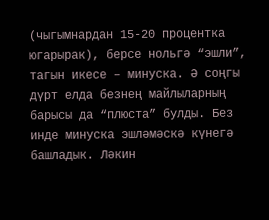(чыгымнардан 15-20 процентка югарырак), берсе нольгә “эшли”, тагын икесе – минуска. Ә соңгы дүрт елда безнең майлыларның барысы да “плюста” булды. Без инде минуска эшләмәскә күнегә башладык. Ләкин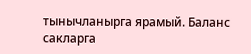тынычланырга ярамый. Баланс сакларга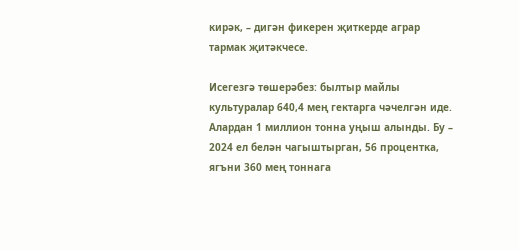кирәк, – дигән фикерен җиткерде аграр тармак җитәкчесе.

Исегезгә төшерәбез: былтыр майлы культуралар 640,4 мең гектарга чәчелгән иде. Алардан 1 миллион тонна уңыш алынды. Бу – 2024 ел белән чагыштырган, 56 процентка, ягъни 360 мең тоннага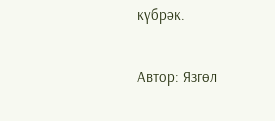күбрәк.

Автор: Язгөл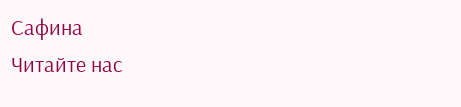Сафина
Читайте нас